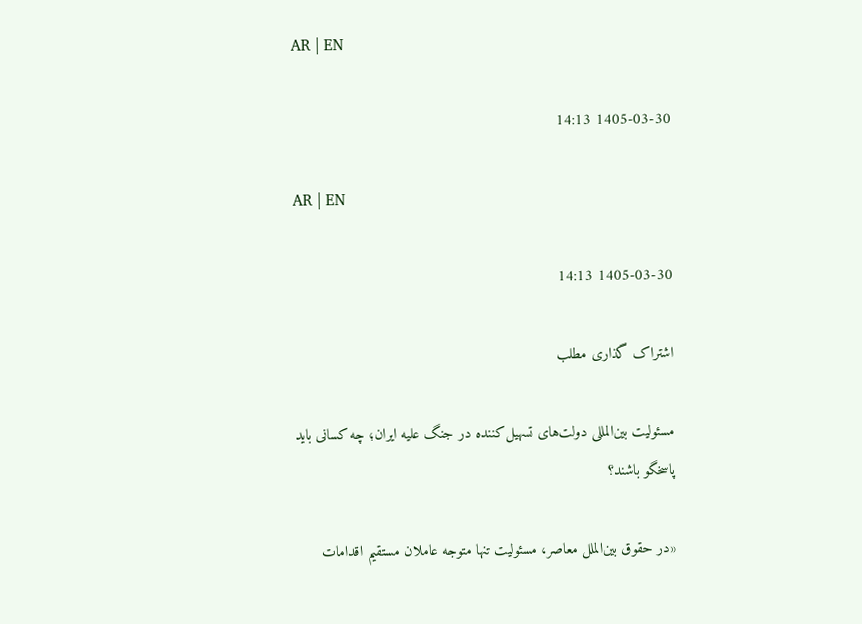AR | EN

1405-03-30 14:13

AR | EN

1405-03-30 14:13

اشتراک گذاری مطلب

مسئولیت بین‌المللی دولت‌های تسهیل‌کننده در جنگ علیه ایران؛ چه کسانی باید پاسخگو باشند؟

«در حقوق بین‌الملل معاصر، مسئولیت تنها متوجه عاملان مستقیم اقدامات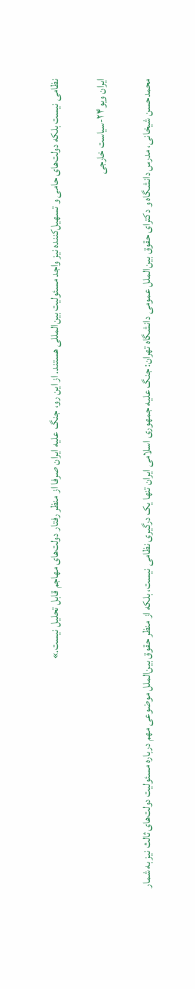نظامی نیست بلکه دولت‌های حامی و تسهیل‌کننده نیز واجد مسئولیت بین‌المللی هستند. از این رو، جنگ علیه ایران صرفا از منظر رفتار دولت‌های مهاجم قابل تحلیل نیست.»

ایران ویو۲۴-سیاست خارجی

محمدحسن شیخانی، مدرس دانشگاه و دکترای حقوق بین‌الملل عمومی دانشگاه تهران: جنگ علیه جمهوری اسلامی ایران تنها یک درگیری نظامی نیست، بلکه از منظر حقوق بین‌الملل موضوعی مهم درباره مسئولیت دولت‌های ثالث نیز به شمار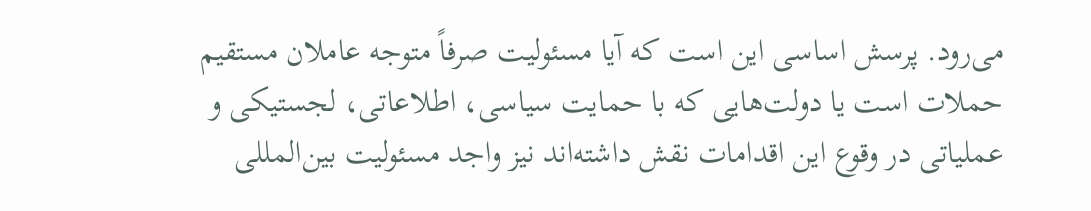می‌رود. پرسش اساسی این است که آیا مسئولیت صرفاً متوجه عاملان مستقیم حملات است یا دولت‌هایی که با حمایت سیاسی، اطلاعاتی، لجستیکی و عملیاتی در وقوع این اقدامات نقش داشته‌اند نیز واجد مسئولیت بین‌المللی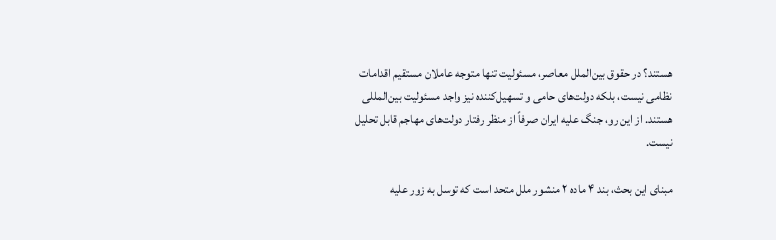هستند؟ در حقوق بین‌الملل معاصر، مسئولیت تنها متوجه عاملان مستقیم اقدامات نظامی نیست، بلکه دولت‌های حامی و تسهیل‌کننده نیز واجد مسئولیت بین‌المللی هستند. از این رو، جنگ علیه ایران صرفاً از منظر رفتار دولت‌های مهاجم قابل تحلیل نیست.

مبنای این بحث، بند ۴ ماده ۲ منشور ملل متحد است که توسل به زور علیه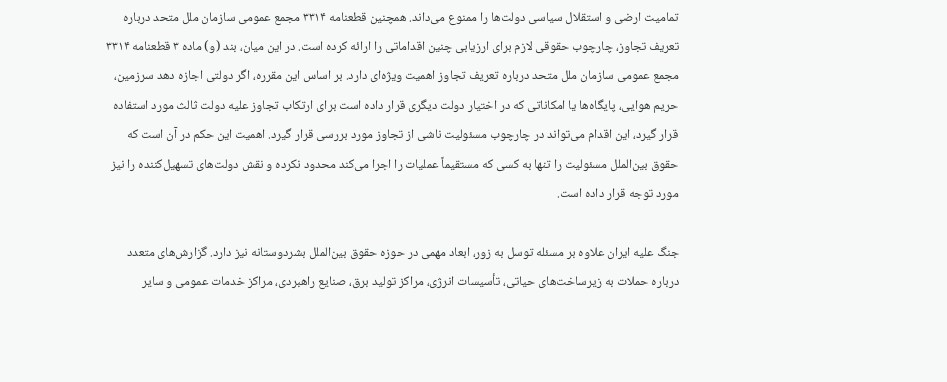تمامیت ارضی و استقلال سیاسی دولت‌ها را ممنوع می‌داند. همچنین قطعنامه ۳۳۱۴ مجمع عمومی سازمان ملل متحد درباره تعریف تجاوز، چارچوب حقوقی لازم برای ارزیابی چنین اقداماتی را ارائه کرده است. در این میان، بند (و) ماده ۳ قطعنامه ۳۳۱۴ مجمع عمومی سازمان ملل متحد درباره تعریف تجاوز اهمیت ویژه‌ای دارد. بر اساس این مقرره، اگر دولتی اجازه دهد سرزمین، حریم هوایی، پایگاه‌ها یا امکاناتی که در اختیار دولت دیگری قرار داده است برای ارتکاب تجاوز علیه دولت ثالث مورد استفاده قرار گیرد، این اقدام می‌تواند در چارچوب مسئولیت ناشی از تجاوز مورد بررسی قرار گیرد. اهمیت این حکم در آن است که حقوق بین‌الملل مسئولیت را تنها به کسی که مستقیماً عملیات را اجرا می‌کند محدود نکرده و نقش دولت‌های تسهیل‌کننده را نیز مورد توجه قرار داده است.

جنگ علیه ایران علاوه بر مسئله توسل به زور، ابعاد مهمی در حوزه حقوق بین‌الملل بشردوستانه نیز دارد. گزارش‌های متعدد درباره حملات به زیرساخت‌های حیاتی، تأسیسات انرژی، مراکز تولید برق، صنایع راهبردی، مراکز خدمات عمومی و سایر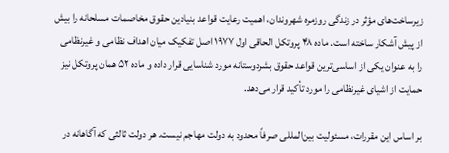زیرساخت‌های مؤثر در زندگی روزمره شهروندان، اهمیت رعایت قواعد بنیادین حقوق مخاصمات مسلحانه را بیش از پیش آشکار ساخته است. ماده ۴۸ پروتکل الحاقی اول ۱۹۷۷ اصل تفکیک میان اهداف نظامی و غیرنظامی را به عنوان یکی از اساسی‌ترین قواعد حقوق بشردوستانه مورد شناسایی قرار داده و ماده ۵۲ همان پروتکل نیز حمایت از اشیای غیرنظامی را مورد تأکید قرار می‌دهد.

بر اساس این مقررات، مسئولیت بین‌المللی صرفاً محدود به دولت مهاجم نیست. هر دولت ثالثی که آگاهانه در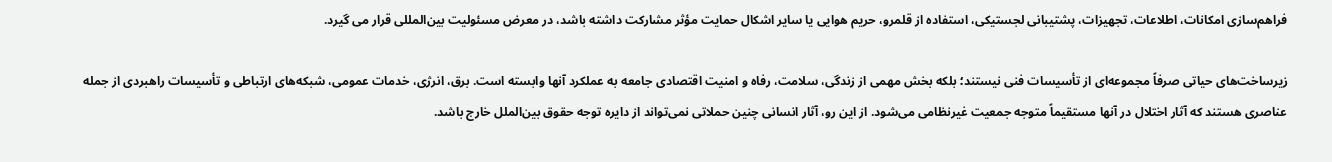فراهم‌سازی امکانات، اطلاعات، تجهیزات، پشتیبانی لجستیکی، استفاده از قلمرو، حریم هوایی یا سایر اشکال حمایت مؤثر مشارکت داشته باشد، در معرض مسئولیت بین‌المللی قرار می گیرد.

زیرساخت‌های حیاتی صرفاً مجموعه‌ای از تأسیسات فنی نیستند؛ بلکه بخش مهمی از زندگی، سلامت، رفاه و امنیت اقتصادی جامعه به عملکرد آنها وابسته است. برق، انرژی، خدمات عمومی، شبکه‌های ارتباطی و تأسیسات راهبردی از جمله عناصری هستند که آثار اختلال در آنها مستقیماً متوجه جمعیت غیرنظامی می‌شود. از این رو، آثار انسانی چنین حملاتی نمی‌تواند از دایره توجه حقوق بین‌الملل خارج باشد.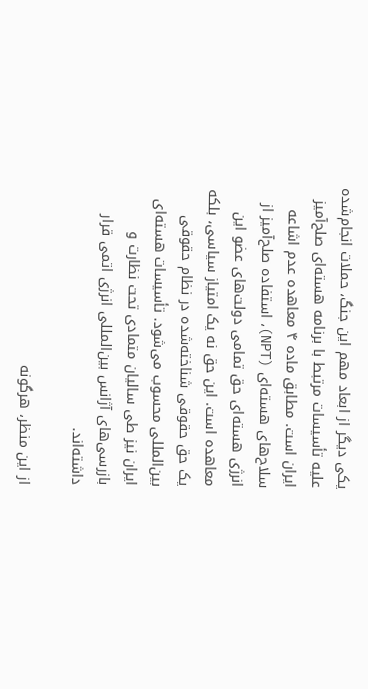یکی دیگر از ابعاد مهم این جنگ، حملات انجام‌شده علیه تأسیسات مرتبط با برنامه هسته‌ای صلح‌آمیز ایران است. مطابق ماده ۴ معاهده عدم اشاعه سلاح‌های هسته‌ای (NPT)، استفاده صلح‌آمیز از انرژی هسته‌ای حق تمامی دولت‌های عضو این معاهده است. این حق نه یک امتیاز سیاسی، بلکه یک حق حقوقی شناخته‌شده در نظام حقوقی بین‌المللی محسوب می‌شود. تأسیسات هسته‌ای ایران نیز طی سالیان متمادی تحت نظارت و بازرسی‌های آژانس بین‌المللی انرژی اتمی قرار داشته‌اند.

از این منظر، هرگونه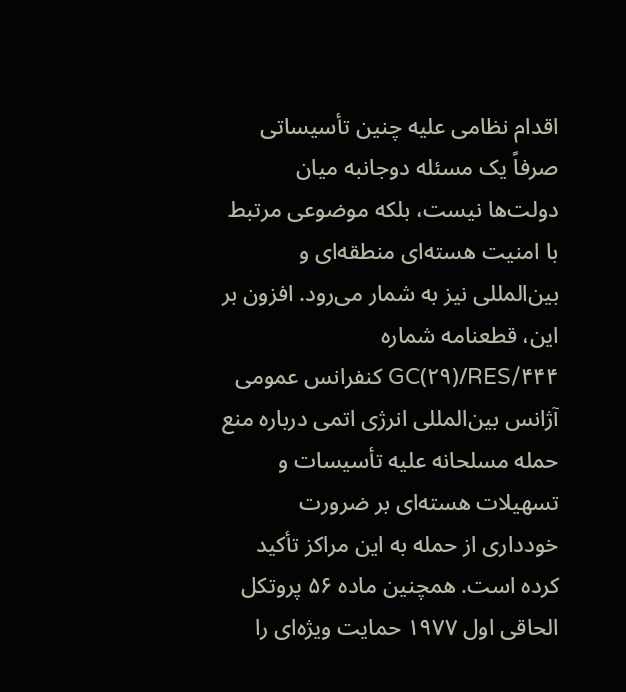اقدام نظامی علیه چنین تأسیساتی صرفاً یک مسئله دوجانبه میان دولت‌ها نیست، بلکه موضوعی مرتبط با امنیت هسته‌ای منطقه‌ای و بین‌المللی نیز به شمار می‌رود. افزون بر این، قطعنامه شماره GC(۲۹)/RES/۴۴۴ کنفرانس عمومی آژانس بین‌المللی انرژی اتمی درباره منع حمله مسلحانه علیه تأسیسات و تسهیلات هسته‌ای بر ضرورت خودداری از حمله به این مراکز تأکید کرده است. همچنین ماده ۵۶ پروتکل الحاقی اول ۱۹۷۷ حمایت ویژه‌ای را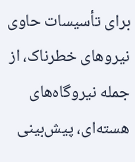برای تأسیسات حاوی نیروهای خطرناک، از جمله نیروگاه‌های هسته‌ای، پیش‌بینی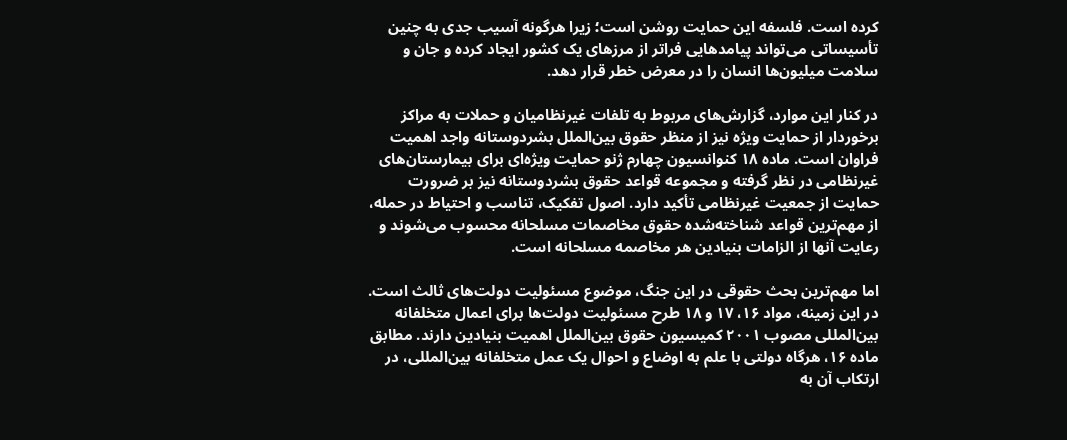کرده است. فلسفه این حمایت روشن است؛ زیرا هرگونه آسیب جدی به چنین تأسیساتی می‌تواند پیامدهایی فراتر از مرزهای یک کشور ایجاد کرده و جان و سلامت میلیون‌ها انسان را در معرض خطر قرار دهد.

در کنار این موارد، گزارش‌های مربوط به تلفات غیرنظامیان و حملات به مراکز برخوردار از حمایت ویژه نیز از منظر حقوق بین‌الملل بشردوستانه واجد اهمیت فراوان است. ماده ۱۸ کنوانسیون چهارم ژنو حمایت ویژه‌ای برای بیمارستان‌های غیرنظامی در نظر گرفته و مجموعه قواعد حقوق بشردوستانه نیز بر ضرورت حمایت از جمعیت غیرنظامی تأکید دارد. اصول تفکیک، تناسب و احتیاط در حمله، از مهم‌ترین قواعد شناخته‌شده حقوق مخاصمات مسلحانه محسوب می‌شوند و رعایت آنها از الزامات بنیادین هر مخاصمه مسلحانه است.

اما مهم‌ترین بحث حقوقی در این جنگ، موضوع مسئولیت دولت‌های ثالث است. در این زمینه، مواد ۱۶، ۱۷ و ۱۸ طرح مسئولیت دولت‌ها برای اعمال متخلفانه بین‌المللی مصوب ۲۰۰۱ کمیسیون حقوق بین‌الملل اهمیت بنیادین دارند. مطابق ماده ۱۶، هرگاه دولتی با علم به اوضاع و احوال یک عمل متخلفانه بین‌المللی، در ارتکاب آن به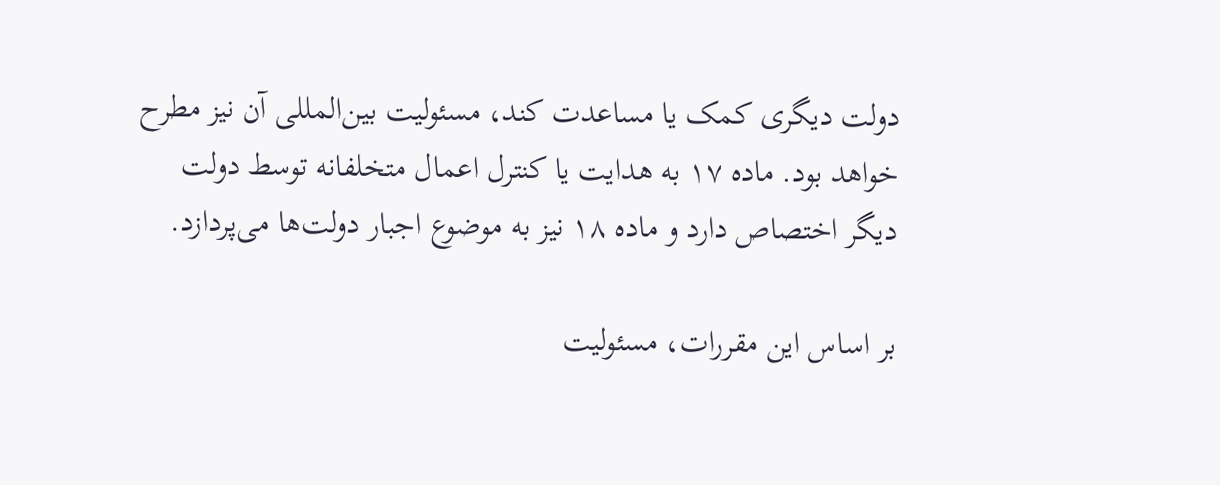دولت دیگری کمک یا مساعدت کند، مسئولیت بین‌المللی آن نیز مطرح خواهد بود. ماده ۱۷ به هدایت یا کنترل اعمال متخلفانه توسط دولت دیگر اختصاص دارد و ماده ۱۸ نیز به موضوع اجبار دولت‌ها می‌پردازد.

بر اساس این مقررات، مسئولیت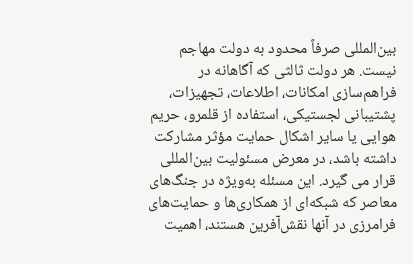بین‌المللی صرفاً محدود به دولت مهاجم نیست. هر دولت ثالثی که آگاهانه در فراهم‌سازی امکانات، اطلاعات، تجهیزات، پشتیبانی لجستیکی، استفاده از قلمرو، حریم هوایی یا سایر اشکال حمایت مؤثر مشارکت داشته باشد، در معرض مسئولیت بین‌المللی قرار می گیرد. این مسئله به‌ویژه در جنگ‌های معاصر که شبکه‌ای از همکاری‌ها و حمایت‌های فرامرزی در آنها نقش‌آفرین هستند، اهمیت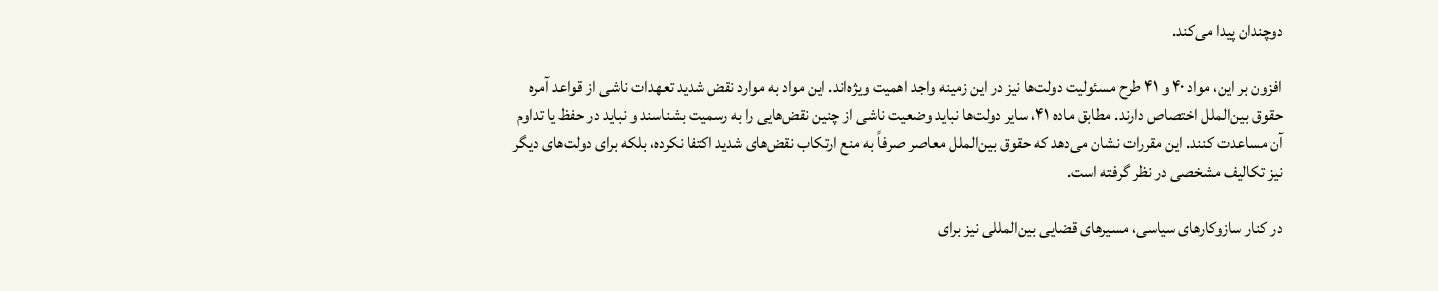دوچندان پیدا می‌کند.

افزون بر این، مواد ۴۰ و ۴۱ طرح مسئولیت دولت‌ها نیز در این زمینه واجد اهمیت ویژه‌اند. این مواد به موارد نقض شدید تعهدات ناشی از قواعد آمره حقوق بین‌الملل اختصاص دارند. مطابق ماده ۴۱، سایر دولت‌ها نباید وضعیت ناشی از چنین نقض‌هایی را به رسمیت بشناسند و نباید در حفظ یا تداوم آن مساعدت کنند. این مقررات نشان می‌دهد که حقوق بین‌الملل معاصر صرفاً به منع ارتکاب نقض‌های شدید اکتفا نکرده، بلکه برای دولت‌های دیگر نیز تکالیف مشخصی در نظر گرفته است.

در کنار سازوکارهای سیاسی، مسیرهای قضایی بین‌المللی نیز برای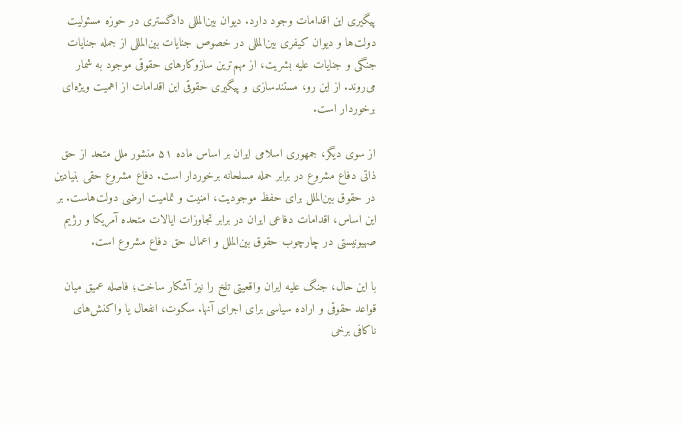پیگیری این اقدامات وجود دارد. دیوان بین‌المللی دادگستری در حوزه مسئولیت دولت‌ها و دیوان کیفری بین‌المللی در خصوص جنایات بین‌المللی از جمله جنایات جنگی و جنایات علیه بشریت، از مهم‌ترین سازوکارهای حقوقی موجود به شمار می‌روند. از این رو، مستندسازی و پیگیری حقوقی این اقدامات از اهمیت ویژه‌ای برخوردار است.

از سوی دیگر، جمهوری اسلامی ایران بر اساس ماده ۵۱ منشور ملل متحد از حق ذاتی دفاع مشروع در برابر حمله مسلحانه برخوردار است. دفاع مشروع حقی بنیادین در حقوق بین‌الملل برای حفظ موجودیت، امنیت و تمامیت ارضی دولت‌هاست. بر این اساس، اقدامات دفاعی ایران در برابر تجاوزات ایالات متحده آمریکا و رژیم صهیونیستی در چارچوب حقوق بین‌الملل و اعمال حق دفاع مشروع است.

با این حال، جنگ علیه ایران واقعیتی تلخ را نیز آشکار ساخت؛ فاصله عمیق میان قواعد حقوقی و اراده سیاسی برای اجرای آنها. سکوت، انفعال یا واکنش‌های ناکافی برخی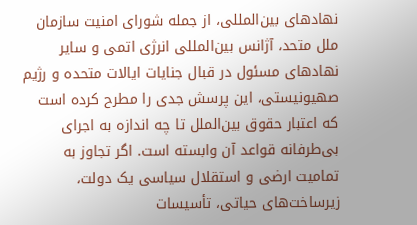نهادهای بین‌المللی، از جمله شورای امنیت سازمان ملل متحد، آژانس بین‌المللی انرژی اتمی و سایر نهادهای مسئول در قبال جنایات ایالات متحده و رژیم صهیونیستی، این پرسش جدی را مطرح کرده است که اعتبار حقوق بین‌الملل تا چه اندازه به اجرای بی‌طرفانه قواعد آن وابسته است. اگر تجاوز به تمامیت ارضی و استقلال سیاسی یک دولت، زیرساخت‌های حیاتی، تأسیسات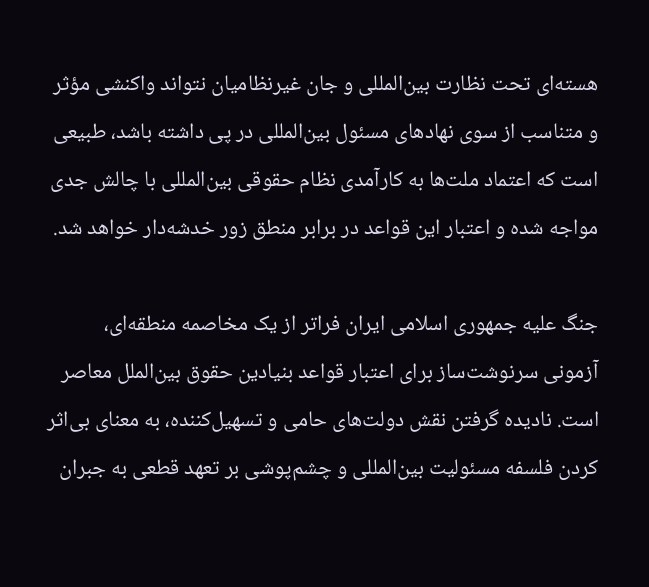هسته‌ای تحت نظارت بین‌المللی و جان غیرنظامیان نتواند واکنشی مؤثر و متناسب از سوی نهادهای مسئول بین‌المللی در پی داشته باشد، طبیعی است که اعتماد ملت‌ها به کارآمدی نظام حقوقی بین‌المللی با چالش جدی مواجه شده و اعتبار این قواعد در برابر منطق زور خدشه‌دار خواهد شد.

جنگ علیه جمهوری اسلامی ایران فراتر از یک مخاصمه منطقه‌ای، آزمونی سرنوشت‌ساز برای اعتبار قواعد بنیادین حقوق بین‌الملل معاصر است. نادیده گرفتن نقش دولت‌های حامی و تسهیل‌کننده، به معنای بی‌اثر کردن فلسفه مسئولیت بین‌المللی و چشم‌پوشی بر تعهد قطعی به جبران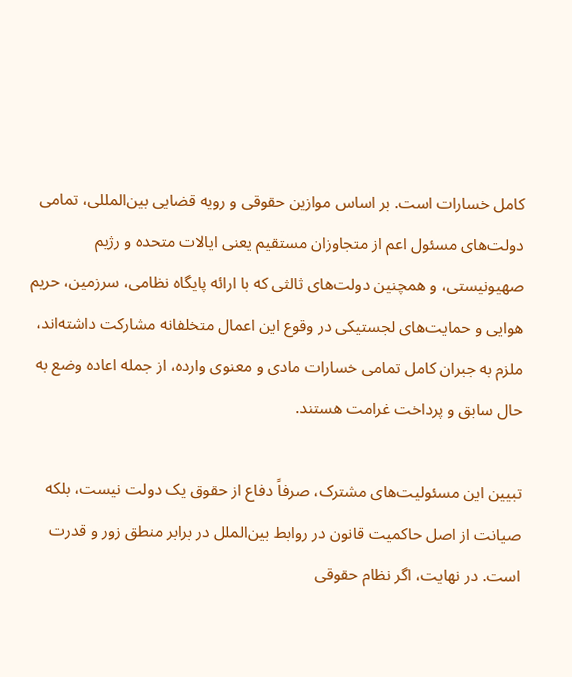کامل خسارات است. بر اساس موازین حقوقی و رویه قضایی بین‌المللی، تمامی دولت‌های مسئول اعم از متجاوزان مستقیم یعنی ایالات متحده و رژیم صهیونیستی، و همچنین دولت‌های ثالثی که با ارائه پایگاه نظامی، سرزمین، حریم هوایی و حمایت‌های لجستیکی در وقوع این اعمال متخلفانه مشارکت داشته‌اند، ملزم به جبران کامل تمامی خسارات مادی و معنوی وارده، از جمله اعاده وضع به حال سابق و پرداخت غرامت هستند.

تبیین این مسئولیت‌های مشترک، صرفاً دفاع از حقوق یک دولت نیست، بلکه صیانت از اصل حاکمیت قانون در روابط بین‌الملل در برابر منطق زور و قدرت است. در نهایت، اگر نظام حقوقی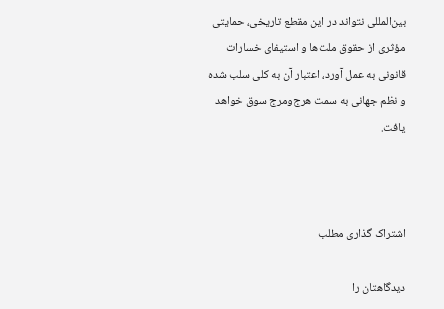بین‌المللی نتواند در این مقطع تاریخی، حمایتی مؤثری از حقوق ملت‌ها و استیفای خسارات قانونی به عمل آورد، اعتبار آن به کلی سلب شده و نظم جهانی به سمت هرج‌ومرج سوق خواهد یافت.



اشتراک گذاری مطلب

دیدگاهتان را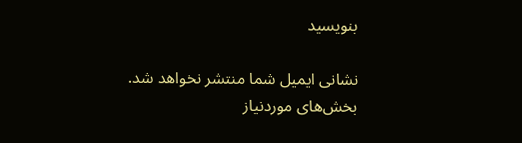بنویسید

نشانی ایمیل شما منتشر نخواهد شد. بخش‌های موردنیاز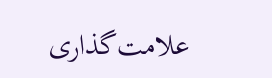علامت‌گذاری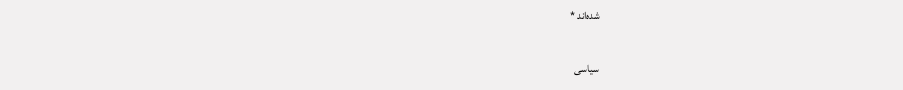شده‌اند *

سیاسی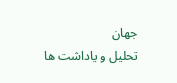جهان
تحلیل و یاداشت ها